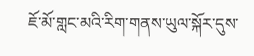ཇོ་མོ་གླང་མའི་རིག་གནས་ཡུལ་སྐོར་དུས་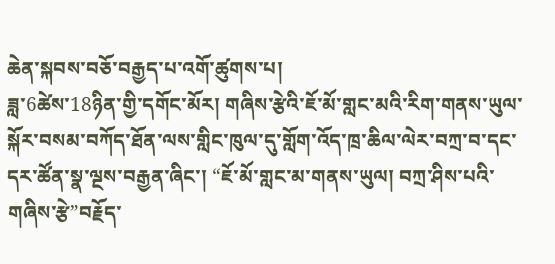ཆེན་སྐབས་བཅོ་བརྒྱད་པ་འགོ་ཚུགས་པ།
ཟླ་6ཚེས་18ཉིན་གྱི་དགོང་མོར། གཞིས་རྩེའི་ཇོ་མོ་གླང་མའི་རིག་གནས་ཡུལ་སྐོར་བསམ་བཀོད་ཐོན་ལས་གླིང་ཁུལ་དུ་གློག་འོད་ཁྲ་ཆིལ་ལེར་བཀྲ་བ་དང་དར་ཚོན་སྣ་ལྔས་བརྒྱན་ཞིང་། “ཇོ་མོ་གླང་མ་གནས་ཡུལ། བཀྲ་ཤིས་པའི་གཞིས་རྩེ”བརྗོད་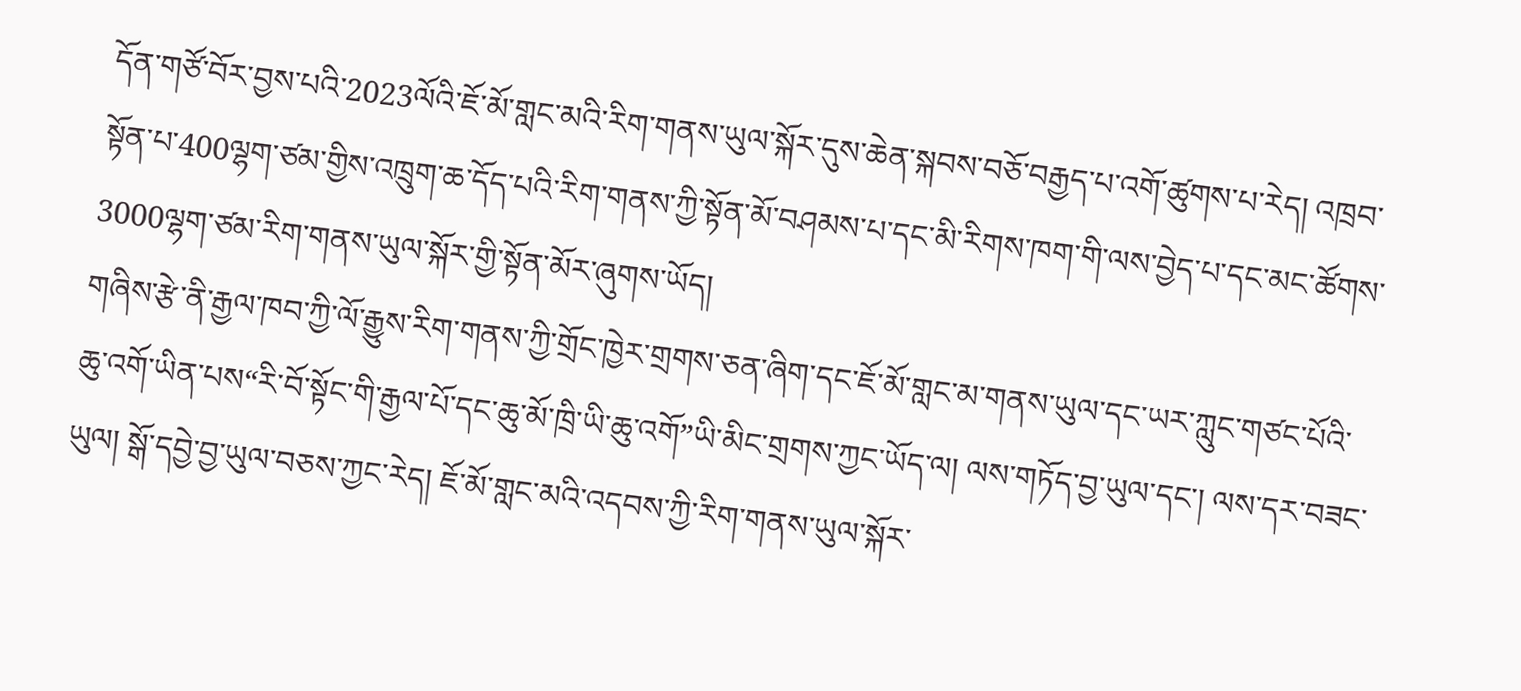དོན་གཙོ་བོར་བྱས་པའི་2023ལོའི་ཇོ་མོ་གླང་མའི་རིག་གནས་ཡུལ་སྐོར་དུས་ཆེན་སྐབས་བཅོ་བརྒྱད་པ་འགོ་ཚུགས་པ་རེད། འཁྲབ་སྟོན་པ་400ལྷག་ཙམ་གྱིས་འཁྲུག་ཆ་དོད་པའི་རིག་གནས་ཀྱི་སྟོན་མོ་བཤམས་པ་དང་མི་རིགས་ཁག་གི་ལས་བྱེད་པ་དང་མང་ཚོགས་3000ལྷག་ཙམ་རིག་གནས་ཡུལ་སྐོར་གྱི་སྟོན་མོར་ཞུགས་ཡོད།
གཞིས་རྩེ་ནི་རྒྱལ་ཁབ་ཀྱི་ལོ་རྒྱུས་རིག་གནས་ཀྱི་གྲོང་ཁྱེར་གྲགས་ཅན་ཞིག་དང་ཇོ་མོ་གླང་མ་གནས་ཡུལ་དང་ཡར་ཀླུང་གཙང་པོའི་ཆུ་འགོ་ཡིན་པས“རི་བོ་སྟོང་གི་རྒྱལ་པོ་དང་ཆུ་མོ་ཁྲི་ཡི་ཆུ་འགོ”ཡི་མིང་གྲགས་ཀྱང་ཡོད་ལ། ལས་གཏོད་བྱ་ཡུལ་དང་། ལས་དར་བཟང་ཡུལ། སྒོ་དབྱེ་བྱ་ཡུལ་བཅས་ཀྱང་རེད། ཇོ་མོ་གླང་མའི་འདབས་ཀྱི་རིག་གནས་ཡུལ་སྐོར་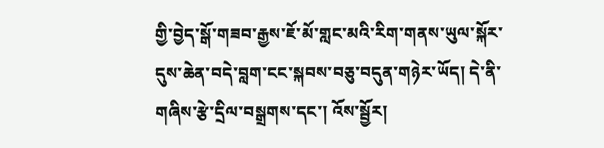གྱི་བྱེད་སྒོ་གཟབ་རྒྱས་ཇོ་མོ་གླང་མའི་རིག་གནས་ཡུལ་སྐོར་དུས་ཆེན་བདེ་བླག་ངང་སྐབས་བཅུ་བདུན་གཉེར་ཡོད། དེ་ནི་གཞིས་རྩེ་དྲིལ་བསྒྲགས་དང་། འོས་སྦྱོར།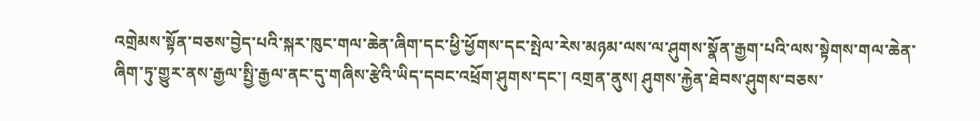འགྲེམས་སྟོན་བཅས་བྱེད་པའི་སྐར་ཁུང་གལ་ཆེན་ཞིག་དང་ཕྱི་ཕྱོགས་དང་སྤེལ་རེས་མཉམ་ལས་ལ་ཤུགས་སྣོན་རྒྱག་པའི་ལས་སྟེགས་གལ་ཆེན་ཞིག་ཏུ་གྱུར་ནས་རྒྱལ་སྤྱི་རྒྱལ་ནང་དུ་གཞིས་རྩེའི་ཡིད་དབང་འཕྲོག་ཤུགས་དང་། འགྲན་ནུས། ཤུགས་རྐྱེན་ཐེབས་ཤུགས་བཅས་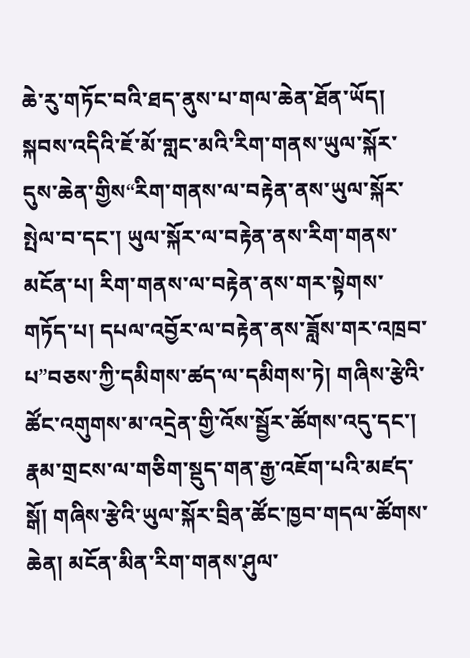ཆེ་རུ་གཏོང་བའི་ཐད་ནུས་པ་གལ་ཆེན་ཐོན་ཡོད།
སྐབས་འདིའི་ཇོ་མོ་གླང་མའི་རིག་གནས་ཡུལ་སྐོར་དུས་ཆེན་གྱིས“རིག་གནས་ལ་བརྟེན་ནས་ཡུལ་སྐོར་སྤེལ་བ་དང་། ཡུལ་སྐོར་ལ་བརྟེན་ནས་རིག་གནས་མངོན་པ། རིག་གནས་ལ་བརྟེན་ནས་གར་སྟེགས་གཏོད་པ། དཔལ་འབྱོར་ལ་བརྟེན་ནས་ཟློས་གར་འཁྲབ་པ”བཅས་ཀྱི་དམིགས་ཚད་ལ་དམིགས་ཏེ། གཞིས་རྩེའི་ཚོང་འགུགས་མ་འདྲེན་གྱི་འོས་སྦྱོར་ཚོགས་འདུ་དང་། རྣམ་གྲངས་ལ་གཅིག་སྡུད་གན་རྒྱ་འཇོག་པའི་མཛད་སྒོ། གཞིས་རྩེའི་ཡུལ་སྐོར་བྲིན་ཚོང་ཁྱབ་གདལ་ཚོགས་ཆེན། མངོན་མིན་རིག་གནས་ཤུལ་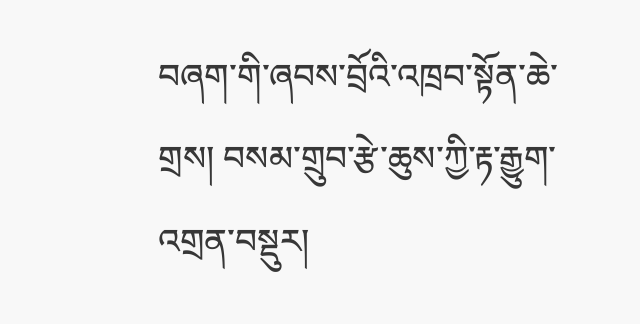བཞག་གི་ཞབས་བྲོའི་འཁྲབ་སྟོན་ཆེ་གྲས། བསམ་གྲུབ་རྩེ་ཆུས་ཀྱི་རྟ་རྒྱུག་འགྲན་བསྡུར།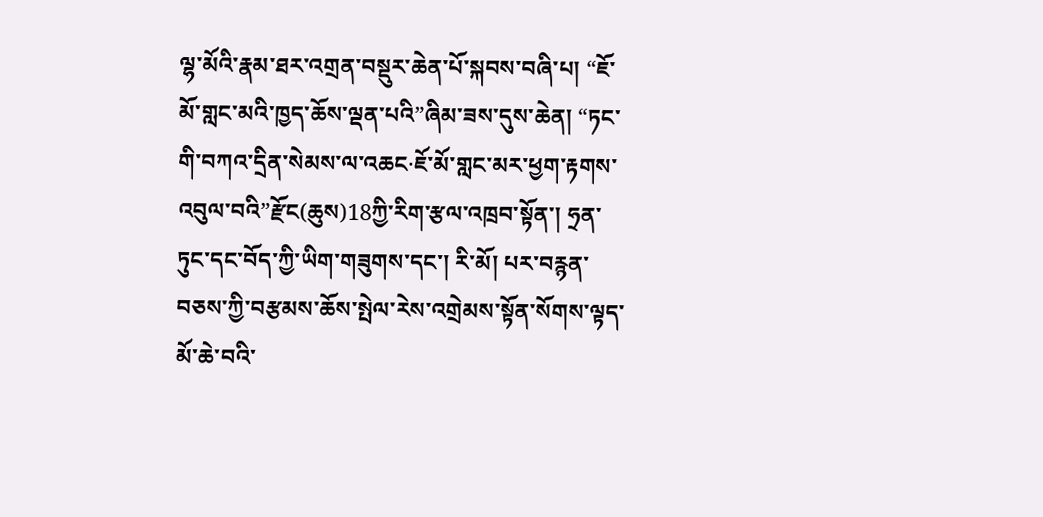ལྷ་མོའི་རྣམ་ཐར་འགྲན་བསྡུར་ཆེན་པོ་སྐབས་བཞི་པ། “ཇོ་མོ་གླང་མའི་ཁྱད་ཆོས་ལྡན་པའི”ཞིམ་ཟས་དུས་ཆེན། “ཏང་གི་བཀའ་དྲིན་སེམས་ལ་འཆང·ཇོ་མོ་གླང་མར་ཕྱག་རྟགས་འབུལ་བའི”རྫོང(ཆུས)18ཀྱི་རིག་རྩལ་འཁྲབ་སྟོན་། ཧྲན་ཏུང་དང་བོད་ཀྱི་ཡིག་གཟུགས་དང་། རི་མོ། པར་བརྙན་བཅས་ཀྱི་བརྩམས་ཆོས་སྤེལ་རེས་འགྲེམས་སྟོན་སོགས་ལྟད་མོ་ཆེ་བའི་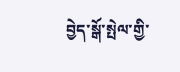བྱེད་སྒོ་སྤེལ་གྱི་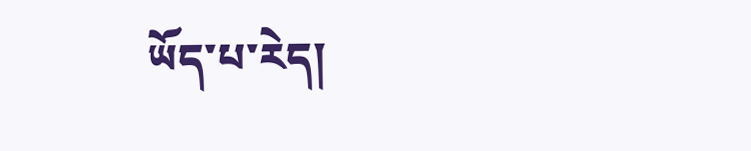ཡོད་པ་རེད།